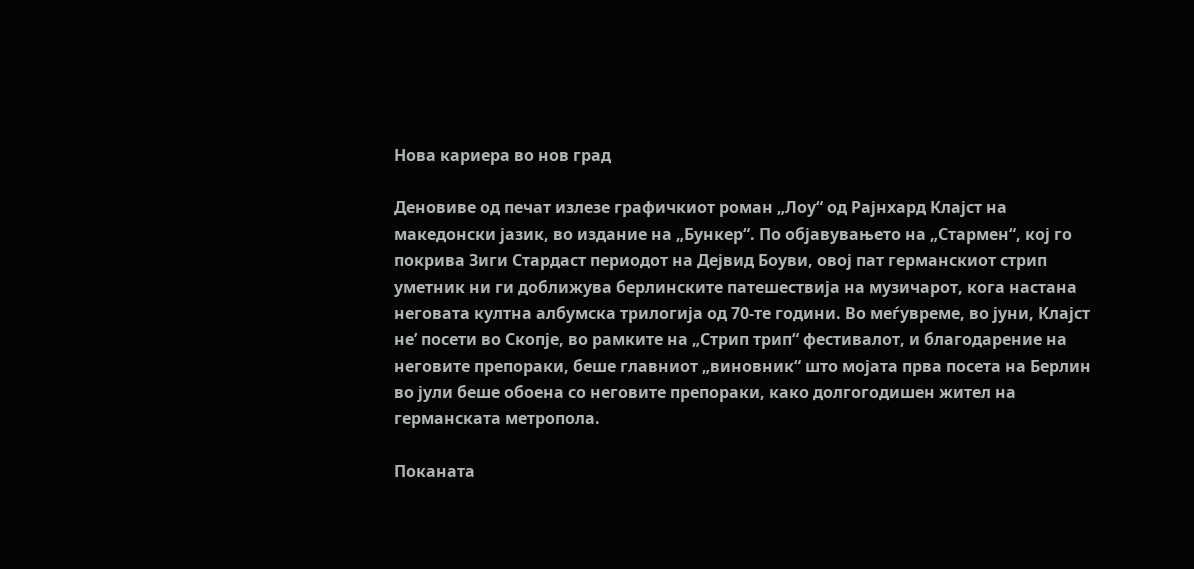Нова кариера во нов град

Деновиве од печат излезе графичкиот роман „Лоу“ од Рајнхард Клајст на македонски јазик, во издание на „Бункер“. По објавувањето на „Стармен“, кој го покрива Зиги Стардаст периодот на Дејвид Боуви, овој пат германскиот стрип уметник ни ги доближува берлинските патешествија на музичарот, кога настана неговата култна албумска трилогија од 70-те години. Во меѓувреме, во јуни, Клајст не’ посети во Скопје, во рамките на „Стрип трип“ фестивалот, и благодарение на неговите препораки, беше главниот „виновник“ што мојата прва посета на Берлин во јули беше обоена со неговите препораки, како долгогодишен жител на германската метропола.

Поканата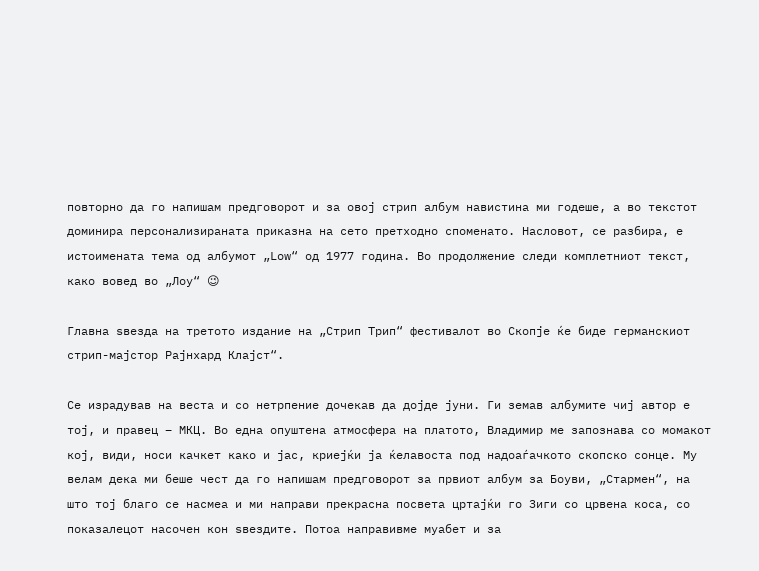повторно да го напишам предговорот и за овој стрип албум навистина ми годеше, а во текстот доминира персонализираната приказна на сето претходно споменато. Насловот, се разбира, е истоимената тема од албумот „Low“ од 1977 година. Во продолжение следи комплетниот текст, како вовед во „Лоу“ 😉

Главна ѕвезда на третото издание на „Стрип Трип“ фестивалот во Скопје ќе биде германскиот стрип-мајстор Рајнхард Клајст“.

Се израдував на веста и со нетрпение дочекав да дојде јуни. Ги земав албумите чиј автор е тој, и правец – МКЦ. Во една опуштена атмосфера на платото, Владимир ме запознава со момакот кој, види, носи качкет како и јас, криејќи ја ќелавоста под надоаѓачкото скопско сонце. Му велам дека ми беше чест да го напишам предговорот за првиот албум за Боуви, „Стармен“, на што тој благо се насмеа и ми направи прекрасна посвета цртајќи го Зиги со црвена коса, со показалецот насочен кон ѕвездите. Потоа направивме муабет и за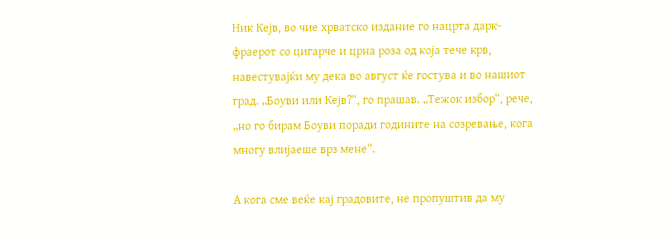Ник Кејв, во чие хрватско издание го нацрта дарк-фраерот со цигарче и црна роза од која тече крв, навестувајќи му дека во август ќе гостува и во нашиот град. „Боуви или Кејв?“, го прашав. „Тежок избор“, рече, „но го бирам Боуви поради годините на созревање, кога многу влијаеше врз мене“.

А кога сме веќе кај градовите, не пропуштив да му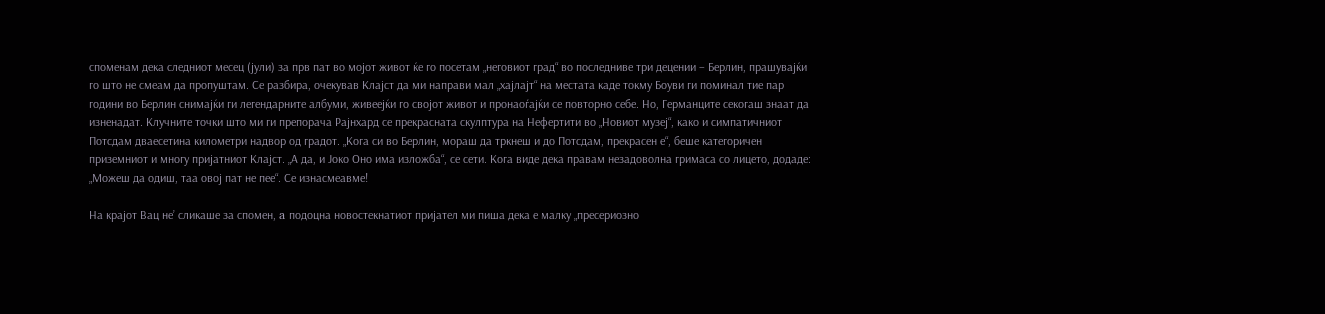споменам дека следниот месец (јули) за прв пат во мојот живот ќе го посетам „неговиот град“ во последниве три децении – Берлин, прашувајќи го што не смеам да пропуштам. Се разбира, очекував Клајст да ми направи мал „хајлајт“ на местата каде токму Боуви ги поминал тие пар години во Берлин снимајќи ги легендарните албуми, живеејќи го својот живот и пронаоѓајќи се повторно себе. Но, Германците секогаш знаат да изненадат. Клучните точки што ми ги препорача Рајнхард се прекрасната скулптура на Нефертити во „Новиот музеј“, како и симпатичниот Потсдам дваесетина километри надвор од градот. „Кога си во Берлин, мораш да тркнеш и до Потсдам, прекрасен е“, беше категоричен приземниот и многу пријатниот Клајст. „А да, и Јоко Оно има изложба“, се сети. Кога виде дека правам незадоволна гримаса со лицето, додаде: „Можеш да одиш, таа овој пат не пее“. Се изнасмеавме!

На крајот Вац не’ сликаше за спомен, a подоцна новостекнатиот пријател ми пиша дека е малку „пресериозно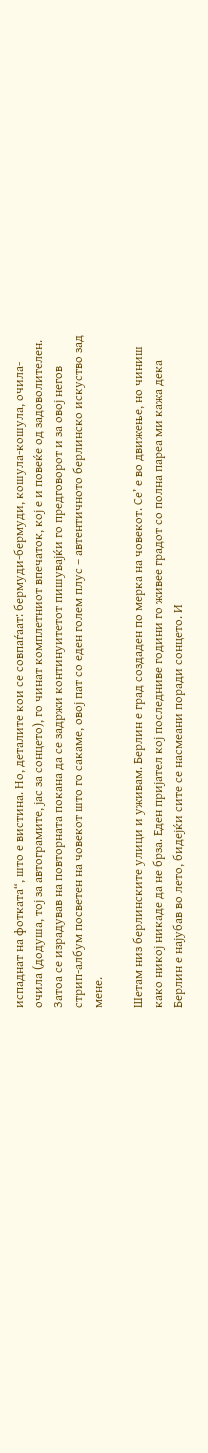испаднат на фотката“, што е вистина. Но, деталите кои се совпаѓаат: бермуди-бермуди, кошула-кошула, очила-очила (додуша, тој за автограмите, јас за сонцето), го чинат комплетниот впечаток, кој е и повеќе од задоволителен. Затоа се израдував на повторната покана да се задржи континуитетот пишувајќи го предговорот и за овој негов стрип-албум посветен на човекот што го сакаме, овој пат со еден голем плус – автентичното берлинско искуство зад мене.

Шетам низ берлинските улици и уживам. Берлин е град создаден по мерка на човекот. Се’ е во движење, но чиниш како никој никаде да не брза. Еден пријател кој последниве години го живее градот со полна пареа ми кажа дека Берлин е најубав во лето, бидејќи сите се насмеани поради сонцето. И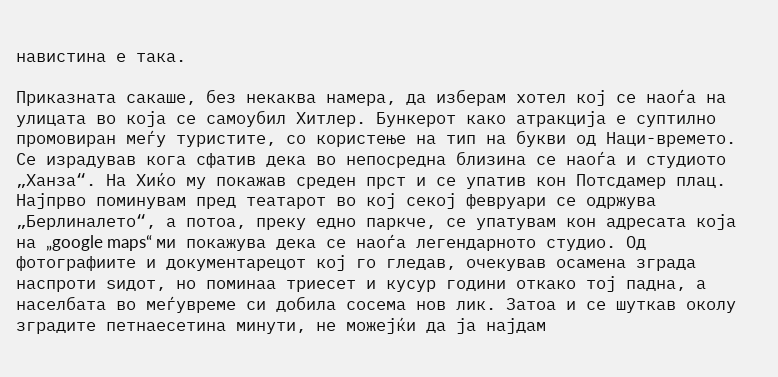навистина е така.

Приказната сакаше, без некаква намера, да изберам хотел кој се наоѓа на улицата во која се самоубил Хитлер. Бункерот како атракција е суптилно промовиран меѓу туристите, со користење на тип на букви од Наци-времето. Се израдував кога сфатив дека во непосредна близина се наоѓа и студиото „Ханза“. На Хиќо му покажав среден прст и се упатив кон Потсдамер плац. Најпрво поминувам пред театарот во кој секој февруари се одржува „Берлиналето“, а потоа, преку едно паркче, се упатувам кон адресата која на „google maps“ ми покажува дека се наоѓа легендарното студио. Од фотографиите и документарецот кој го гледав, очекував осамена зграда наспроти ѕидот, но поминаа триесет и кусур години откако тој падна, а населбата во меѓувреме си добила сосема нов лик. Затоа и се шуткав околу зградите петнаесетина минути, не можејќи да ја најдам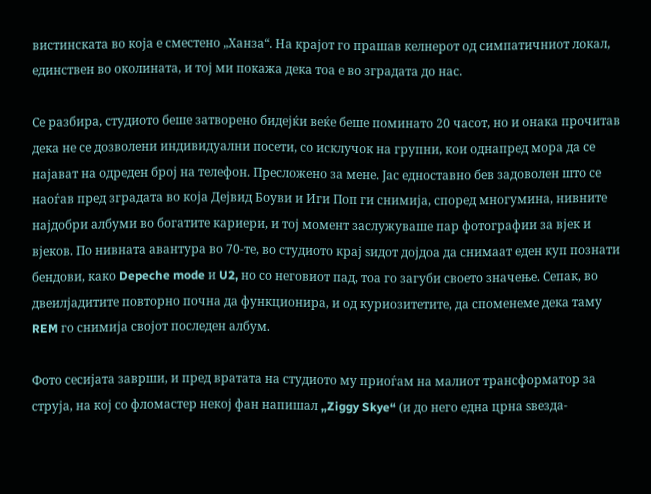вистинската во која е сместено „Ханза“. На крајот го прашав келнерот од симпатичниот локал, единствен во околината, и тој ми покажа дека тоа е во зградата до нас.

Се разбира, студиото беше затворено бидејќи веќе беше поминато 20 часот, но и онака прочитав дека не се дозволени индивидуални посети, со исклучок на групни, кои однапред мора да се најават на одреден број на телефон. Пресложено за мене. Јас едноставно бев задоволен што се наоѓав пред зградата во која Дејвид Боуви и Иги Поп ги снимија, според многумина, нивните најдобри албуми во богатите кариери, и тој момент заслужуваше пар фотографии за вјек и вјеков. По нивната авантура во 70-те, во студиото крај ѕидот дојдоа да снимаат еден куп познати бендови, како Depeche mode и U2, но со неговиот пад, тоа го загуби своето значење. Сепак, во двеилјадитите повторно почна да функционира, и од куриозитетите, да споменеме дека таму REM го снимија својот последен албум.

Фото сесијата заврши, и пред вратата на студиото му приоѓам на малиот трансформатор за струја, на кој со фломастер некој фан напишал „Ziggy Skye“ (и до него една црна ѕвезда-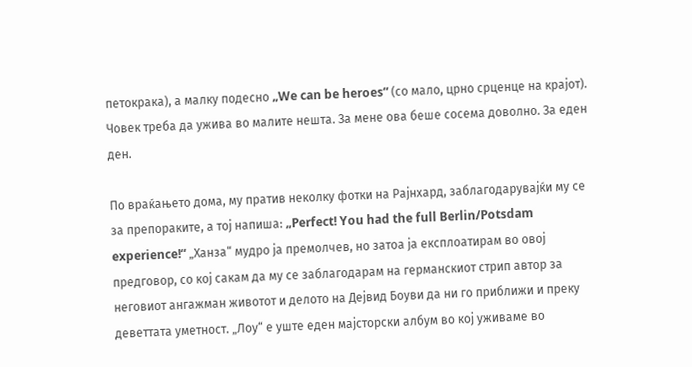петокрака), а малку подесно „We can be heroes“ (со мало, црно срценце на крајот). Човек треба да ужива во малите нешта. За мене ова беше сосема доволно. За еден ден.

По враќањето дома, му пратив неколку фотки на Рајнхард, заблагодарувајќи му се за препораките, а тој напиша: „Perfect! You had the full Berlin/Potsdam experience!“ „Ханза“ мудро ја премолчев, но затоа ја експлоатирам во овој предговор, со кој сакам да му се заблагодарам на германскиот стрип автор за неговиот ангажман животот и делото на Дејвид Боуви да ни го приближи и преку деветтата уметност. „Лоу“ е уште еден мајсторски албум во кој уживаме во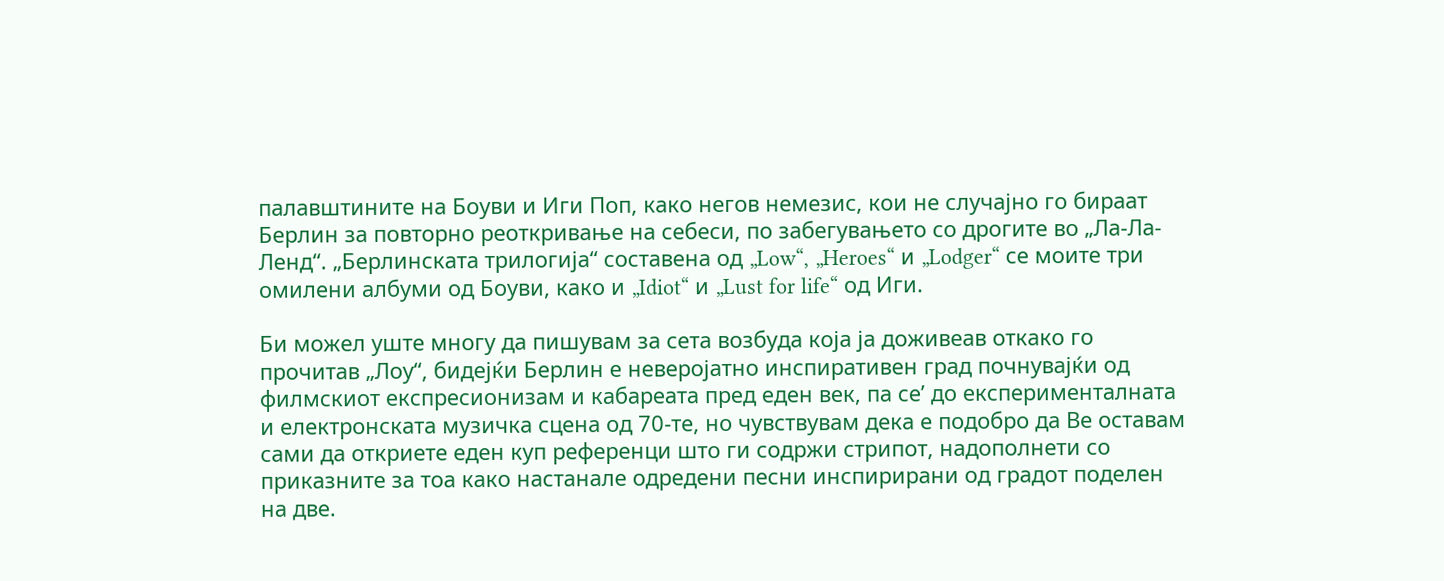палавштините на Боуви и Иги Поп, како негов немезис, кои не случајно го бираат Берлин за повторно реоткривање на себеси, по забегувањето со дрогите во „Ла-Ла-Ленд“. „Берлинската трилогија“ составена од „Low“, „Heroes“ и „Lodger“ се моите три омилени албуми од Боуви, како и „Idiot“ и „Lust for life“ од Иги.

Би можел уште многу да пишувам за сета возбуда која ја доживеав откако го прочитав „Лоу“, бидејќи Берлин е неверојатно инспиративен град почнувајќи од филмскиот експресионизам и кабареата пред еден век, па се’ до експерименталната и електронската музичка сцена од 70-те, но чувствувам дека е подобро да Ве оставам сами да откриете еден куп референци што ги содржи стрипот, надополнети со приказните за тоа како настанале одредени песни инспирирани од градот поделен на две.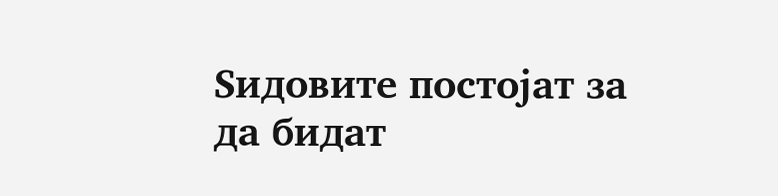Ѕидовите постојат за да бидат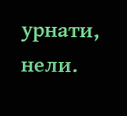урнати, нели.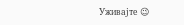Уживајте 😉